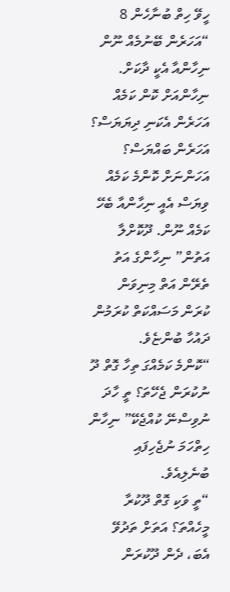ހީވޭ ހިތް ބުނާހެން 8
“އަހަރެން ބޭނުމެއް ނޫން ނިހާންއާ އެކީ ދާކަށް. ނިހާންއަށް ކޮން ކަމެއް އަހަރެން އެކަނި ދިޔަޔަސް؟ އަހަރެން ބައްޔަސް؟ އަހަންނަށް ކޮންމެ ކަމެއް ވިޔަސް އެއީ ނިހާންއާ ބެހޭ ކަމެއް ނޫން. ދޫކޮށްލާ އަތުން” ނިހާންގެ އަތު ތެރޭން އަތް މިނިވަން ކުރަން މަސައްކަތް ކުރަމުން ދައުހާ ބުންޏެވެ.
“ކޮންމެ ކަމެއްގަ ތިހާ ގޮތް ދޫ ނުކުރަން ޖެހޭތަ؟ ތީ ހާދަ ނުވިސްނޭ ކުއްޖެކޭ” ނިހާން ހިތްހަމަ ނުޖެހިފައި ބުނެލިއެވެ.
“ތީ ވަކި ގޮތް ދޫކުރާ މީހެއްތަ؟ އަތަށް ތަދުވޭ އެބަ، ދެން ދޫކުރަން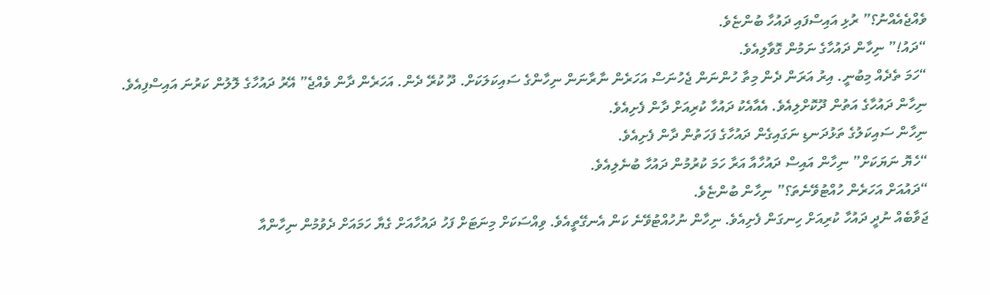ވެއްޖެއެއްނު؟” ރުޅި އައިސްފައި ދައުހާ ބުންޏެވެ.
“ދައު!” ނިހާން ދައުހާގެ ނަމުން ގޮވާލިއެވެ.
“ހަމަ ތެދެއް މިބުނީ. އިރު އަރަން ދެން މިތާ ހުންނަން ޖެހުނަސް އަހަރެން ނާރާނަން ނިހާންގެ ސައިކަލަކަށް. ދޫ ކުރޭ ދެން. އަހަރެން ދާން ވެއްޖެ” އޭރު ދައުހާގެ ލޮލުން ކަރުނަ އައިސްފިއެވެ.
ނިހާން ދައުހާގެ އަތުން ދޫކޮށްލިއެވެ. އެއާއެކު ދައުހާ ކުރިއަށް ދާން ފެށިއެވެ.
ނިހާން ސައިކަލުގެ ތަޅުދަނޑި ނަގައިގެން ދައުހާގެ ފަހަތުން ދާން ފެށިއެވެ.
“ހެޔޮ ނަޔަކަށް” ނިހާން އައިސް ދައުހާއާ އަރާ ހަމަ ކުރުމުން ދައުހާ ބުނެލިއެވެ.
“ދައުއަށް އަހަރެން ހުއްޓުވޭނެތަ؟” ނިހާން ބުންޏެވެ.
ޖަވާބެއް ނުދީ ދައުހާ ކުރިއަށް ހިނގަން ފެށިއެވެ. ނިހާން ނުހުއްޓުވޭނެ ކަން އެނގޭތީއެވެ. ވިއްސަކަށް މިނަޓަށް ފަހު ދައުހާއަށް ގެޔާ ހަމައަށް ދެވުމުން ނިހާންއާ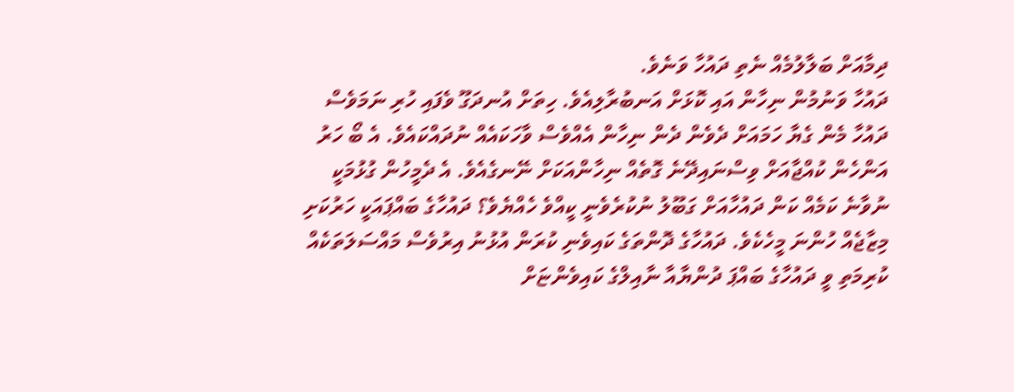ދިމާއަށް ބަލާލުމެއް ނެތި ދައުހާ ވަނެވެ.
ދައުހާ ވަނުމުން ނިހާން އައި ކޮޅަށް އަނބުރާލިއެވެ. ހިތަށް އުނދަގޫ ވެފައި ހުރި ނަމަވެސް ދައުހާ މެން ގެޔާ ހަމައަށް ދެވެން ދެން ނިހާން އެއްވެސް ވާހަކައެއް ނުދައްކައެވެ. އެ ބޯ ހަރު އަންހެން ކުއްޖާއަށް ވިސްނައިދޭނެ ގޮތެއް ނިހާންއަކަށް ނޭނގެއެވެ. އެ ދެމީހުން ގުޅުމަކީ ނުވާނެ ކަމެއް ކަން ދައުހާއަށް ގަބޫލު ނުކުރެވެނީ ކީއްވެ ހެއްޔެވެ؟ ދައުހާގެ ބައްޕައަކީ ހަރުކަށި މިޒާޖެއް ހުންނަ މީހެކެވެ. ދައުހާގެ ދޮންތަގެ ކައިވެނި ކުރަން އުޅުނު އިރުވެސް މައްސަލަތަކެއް ކުރިމަތި ވީ ދައުހާގެ ބައްޕަ ދުންޔާއާ ނާއިލްގެ ކައިވެންޏަށް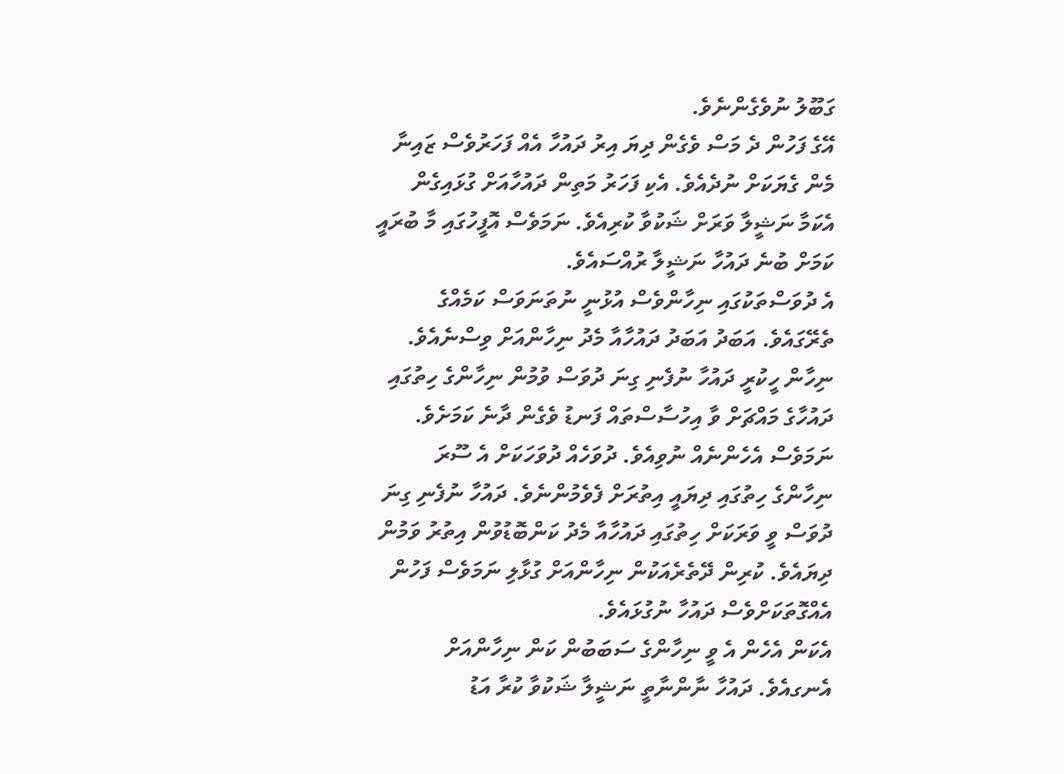ގަބޫލު ނުވެގެންނެވެ.
އޭގެ ފަހުން ދެ މަސް ވެގެން ދިޔަ އިރު ދައުހާ އެއް ފަހަރުވެސް ޒައިނާ މެން ގެޔަކަށް ނުދެއެވެ. އެކި ފަހަރު މަތިން ދައުހާއަށް ގުޅައިގެން އެކަމާ ނަޝީލާ ވަރަށް ޝަކުވާ ކުރިއެވެ. ނަމަވެސް އޮފީހުގައި މާ ބުރައީ ކަމަށް ބުނެ ދައުހާ ނަޝީލާ ރުއްސައެވެ.
އެ ދުވަސްތަކުގައި ނިހާންވެސް އުޅުނީ ނުތަނަވަސް ކަމެއްގެ ތެރޭގައެވެ. އަބަދު އަބަދު ދައުހާއާ މެދު ނިހާންއަށް ވިސްނެއެވެ. ނިހާން ހީކުރީ ދައުހާ ނުފެނި ގިނަ ދުވަސް ވުމުން ނިހާންގެ ހިތުގައި ދައުހާގެ މައްޗަށް ވާ އިހުސާސްތައް ފަނޑު ވެގެން ދާނެ ކަމަށެވެ. ނަމަވެސް އެހެންނެއް ނުވިއެވެ. ދުވަހެއް ދުވަހަކަށް އެ ސޫރަ ނިހާންގެ ހިތުގައި ދިޔައީ އިތުރަށް ފެވެމުންނެވެ. ދައުހާ ނުފެނި ގިނަ ދުވަސް ވީ ވަރަކަށް ހިތުގައި ދައުހާއާ މެދު ކަންބޮޑުވުން އިތުރު ވަމުން ދިޔައެވެ. ކުރިން ދޭތެރެއަކުން ނިހާންއަށް ގުޅާލި ނަމަވެސް ފަހުން އެއްގޮތަކަށްވެސް ދައުހާ ނުގުޅައެވެ.
އެކަން އެހެން އެ ވީ ނިހާންގެ ސަބަބުން ކަން ނިހާންއަށް އެނގއެވެ. ދައުހާ ނާންނާތީ ނަޝީލާ ޝަކުވާ ކުރާ އަޑު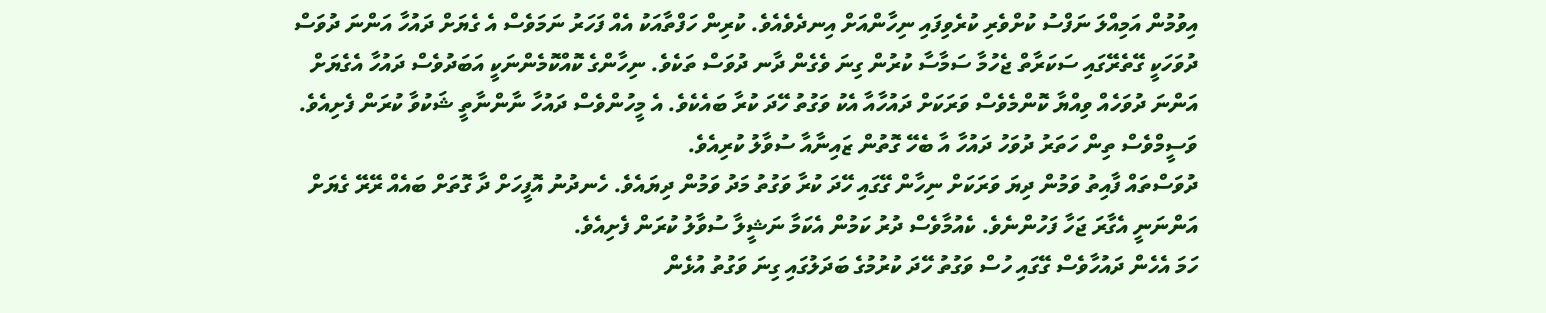އިވުމުން އަމިއްލަ ނަފްސު ކުށްވެރި ކުރެވިފައި ނިހާންއަށް އިނދެވެއެވެ. ކުރިން ހަފްތާއަކު އެއް ފަހަރު ނަމަވެސް އެ ގެޔަށް ދައުހާ އަންނަ ދުވަސް ދުވަހަކީ ގޭތެރޭގައި ސަކަރާތް ޖެހުމާ ސަމާސާ ކުރުން ގިނަ ވެގެން ދާނ ދުވަސް ތަކެވެ. ނިހާންގެ ކޮއްކޮމެންނަކީ އަބަދުވެސް ދައުހާ އެގެޔަށް އަންނަ ދުވަހެއް ވިއްޔާ ކޮންމެވެސް ވަރަކަށް ދައުހާއާ އެކު ވަގުތު ހޭދަ ކުރާ ބައެކެވެ. އެ މީހުންވެސް ދައުހާ ނާންނާތީ ޝަކުވާ ކުރަން ފެށިއެވެ. ވަސީމްވެސް ތިން ހަތަރު ދުވަހު ދައުހާ އާ ބެހޭ ގޮތުން ޒައިނާއާ ސުވާލު ކުރިއެވެ.
ދުވަސްތައް ފާއިތު ވަމުން ދިޔަ ވަރަކަށް ނިހާން ގޭގައި ހޭދަ ކުރާ ވަގުތު މަދު ވަމުން ދިޔައެވެ. ހެނދުނު އޮފީހަށް ދާ ގޮތަށް ބައެއް ރޭރޭ ގެޔަށް އަންނަނީ އެގާރަ ޖަހާ ފަހުންނެވެ. ކެއުމާވެސް ދުރު ކަމުން އެކަމާ ނަޝީލާ ސުވާލު ކުރަން ފެށިއެވެ.
ހަމަ އެހެން ދައުހާވެސް ގޭގައި ހުސް ވަގުތު ހޭދަ ކުރުމުގެ ބަދަލުގައި ގިނަ ވަގުތު އުޅެން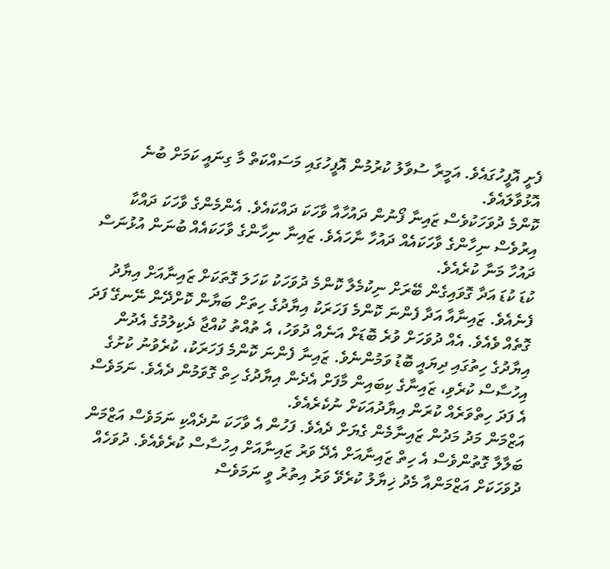ފެށީ އޮފީހުގައެވެ. އަމީރާ ސުވާލު ކުރުމުން އޮފީހުގައި މަސައްކަތް މާ ގިނައީ ކަމަށް ބުނެ އޮޅުވާލައެވެ.
ކޮންމެ ދުވަހަކުވެސް ޒައިނާ ފޯނުން ދައުހާއާ ވާހަކަ ދައްކައެވެ. އެންމެންގެ ވާހަކަ ދައްކާ އިރުވެސް ނިހާންގެ ވާހަކައެއް ދައުހާ ނާހައެވެ. ޒައިނާ ނިހާންގެ ވާހަކައެއް ބުނަން އުޅުނަސް ދައުހާ މަނާ ކުރެއެވެ.
ކުޑަ ކުޑަ އަދާ ގޮވައިގެން ބޭރަށް ނިކުމެލާ ކޮންމެ ދުވަހަކު ކަހަލަ ގޮތަކަށް ޒައިނާއަށް އިޔާދު ފެނެއެވެ. ޒައިނާއާ އަދާ ފެންނަ ކޮންމެ ފަހަރަކު އިޔާދުގެ ހިތަށް ބަޔާން ކޮށްދޭން ނޭނގޭ ފަދަ ގޮތެއް ވެއެވެ. އެއް ދުވަހަށް ވުރެ ބޮޑަށް އަނެއް ދުވަހު، އެ ތުއްތު ކުއްޖާ ދެކިލުމުގެ އެދުން އިޔާދުގެ ހިތުގައި ދިޔައީ ބޮޑު ވަމުންނެވެ. ޒައިނާ ފެންނަ ކޮންމެ ފަހަރަކު، ކުރެވުނު ކުށުގެ އިހުސާސް ކުރެވި، ޒައިނާގެ ކިބައިން މާފަށް އެދެން އިޔާދުގެ ހިތް ގޮވަމުން ދެއެވެ. ނަމަވެސް އެ ފަދަ ހިތްވަރެއް ކުރަން އިޔާދުއަކަށް ނުކެރެއެވެ.
އަޒްމަން މަދު މަދުން ޒައިނާމެން ގެޔަށް ދެއެވެ. ފަހުން އެ ވާހަކަ ނުދެއްކި ނަމަވެސް އަޒްމަން ބަލާލާ ގޮތުންވެސް އެ ހިތް ޒައިނާއަށް އެދޭ ވަރު ޒައިނާއަށް އިހުސާސް ކުރެވެއެވެ. ދުވަހެއް ދުވަހަކަށް އަޒްމަންއާ މެދު ޚިޔާލު ކުރެވޭ ވަރު އިތުރު ވީ ނަމަވެސް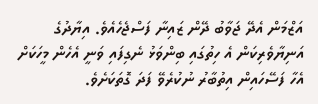އަޒްމަން އެދޭ ޖަވާބު ދޭން ޒައިނާ ފަސްޖެހެއެވެ. އިޔާދުގެ އަނިޔާވެރިކަން އެ ހިތުގައި ބިންވަޅު ނެގިފައި ވަނީ އެހެން މީހަކަށް އެހާ ފަސޭހައިން އިތުބާރު ނުކުރެވޭ ފަދަ ގޮތަކަށެވެ.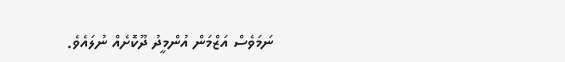ނަމަވެސް އަޒްމަން އުންމީދު ދޫކޮށެއް ނުލައެވެ.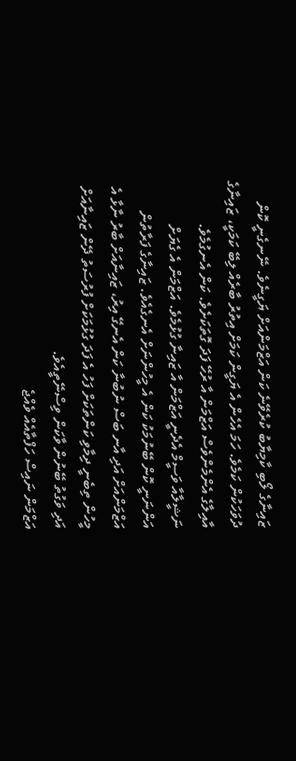ޒައިނާގެ ލޯބި ކާމިޔާބު ކުރެވޭނެ ކަން އަޒްމަންއަށް ޔަގީނެވެ. ނޭނގެނީ ކޮން ދުވަހަކުން ކަމެވެ. ހަމަ އެހެން އެ ޔަގީން ކަމަށް އިތުރު ބާރެއް ލިބޭ ކަމަކީ، ޒައިނާގެ އާއިލާގެ އެންމެންވެސް އަޒްމަން އާ ރުހޭ ފަދަ ގޮތަކަށެވެ. ކަން އެނގުމެވެ.
ނަޝީލާއާ ވަސީމް އެދެނީ އަޒްމަން އާ ޒައިނާ ގުޅުމެވެ. އަޒްމަން އެ ގެޔަށް އަންނަނީ ކޮން ބޭނުމަކު ކަން އެ މީހުންނަށް އެނގެއެވެ. ޒައިނާގެ ފަރާތުން އަޒްމަންއަށް އަދި އާނ ބަސް ނުބުނާ ކަން އެނގޭ އިރު، ޒައިނާއަށް ބާރު ނާޅާ އެ މީހުން ތިބެނީ ދިމާވި ކަންތަކަށް ފަހު އެ ފަދަ ގުޅުމަކަށް ފުރުސަތު ދޭން ޒައިނާއަށް އަދި ވަގުތު ބޭނުން ވާކަން ވިސްނޭތީއެވެ.
އަޒްމަން ނައިސް ހަފްތާއެއް ވެއްޖެ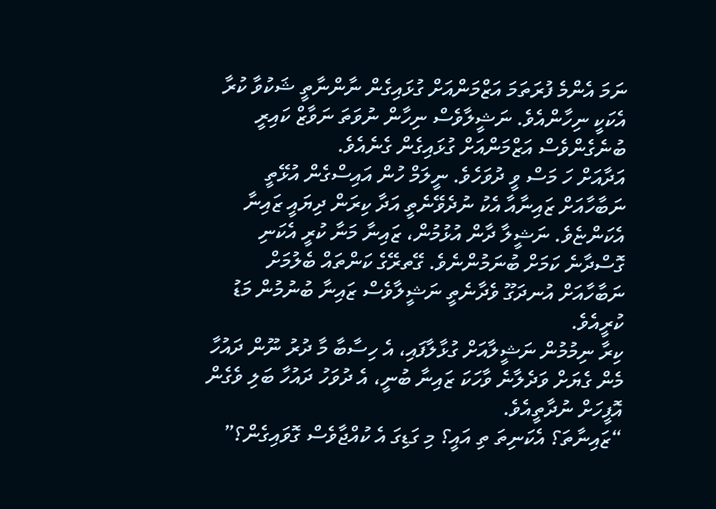ނަމަ އެންމެ ފުރަތަމަ އަޒްމަންއަށް ގުޅައިގެން ނާންނާތީ ޝަކުވާ ކުރާ އެކަކީ ނިހާންއެވެ. ނަޝީލާވެސް ނިހާން ނުވަތަ ނަވާޒް ކައިރީ ބުނެގެންވެސް އަޒްމަންއަށް ގުޅައިގެން ގެނެއެވެ.
އަދާއަށް ހަ މަސް ވީ ދުވަހެވެ. ނީލަމް ހުން އައިސްގެން އުޅޭތީ ނަބާހާއަށް ޒައިނާއާ އެކު ނުދެވޭނެތީ އަދާ ކިރަން ދިޔައީ ޒައިނާ އެކަންޏެވެ. ނަޝީލާ ދާން އުޅުމުން، ޒައިނާ މަނާ ކުރީ އެކަނި ގޮސްދާނެ ކަމަށް ބުނަމުންނެވެ. ގޭތރޭގެ ކަންތައް ބެލުމަށް ނަބާހާއަށް އުނދަގޫ ވެދާނެތީ ނަޝީލާވެސް ޒައިނާ ބުނުމުން މަޑު ކުރީއެވެ.
ކިރާ ނިމުމުން ނަޝީލާއަށް ގުޅާލާފައި، އެ ހިސާބާ މާ ދުރު ނޫން ދައުހާ މެން ގެޔަށް ވަދެލާނެ ވާހަކަ ޒައިނާ ބުނީ، އެ ދުވަހު ދައުހާ ބަލި ވެގެން އޮފީހަށް ނުދާތީއެވެ.
“ޒައިނާތަ؟ އެކަނިތަ ތި އައީ؟ މި ގަޑިގަ އެ ކުއްޖާވެސް ގޮވައިގެން؟”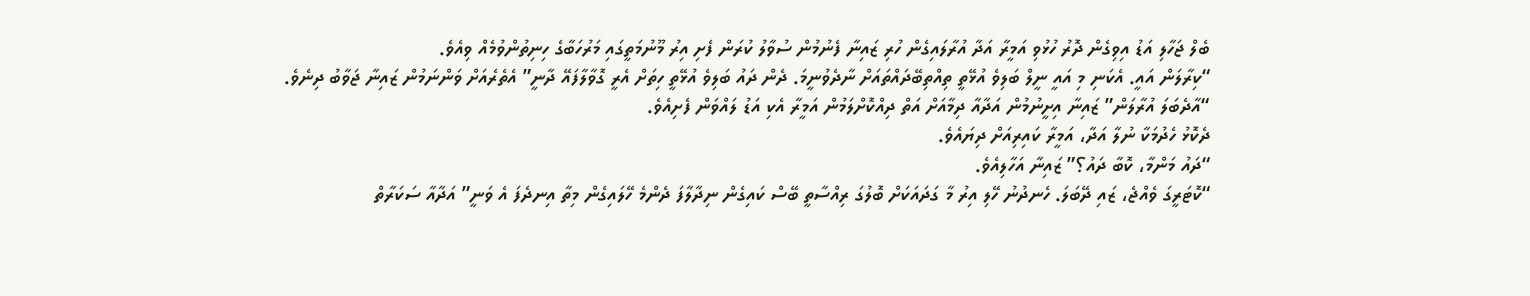ބެލް ޖަހާލި އަޑު އިވިގެން ދޮރު ހުޅުވި އަމީރާ އަދާ އުރާލައިގެން ހުރި ޒައިނާ ފެނުމުން ސުވާލު ކުރަން ފެށި އިރު މޫނުމަތީގައި މަރުހަބާގެ ހިނިތުންވުމެއް ވިއެވެ.
“ކިރާލަން އައީ. އެކަނި މި އައީ ނީލް ބަލިވެ އުޅޭތީ ތިއްތިބޭދައްތައަށް ނާދެވުނީމަ. ދެން ދައު ބަލިވެ އުޅޭތީ ހިތަށް އެރީ ގޮވާލާފައޭ ދާނީ” އެތެރެއަށް ވަންނަމުން ޒައިނާ ޖަވާބު ދިނެވެ.
“އާދެބަލަ އުރާލަން” ޒައިނާ އިށީނުމުން އަދާއާ ދިމާއަށް އަތް ދިއްކޮށްލަމުން އަމީރާ އެކި އަޑު ލައްވަން ފެށިއެވެ.
ދެކޮޅު ހެދުމަކާ ނުލާ އަދާ، އަމީރާ ކައިރިއަށް ދިޔައެވެ.
“ދައު މަންމާ، ކޮބާ ދައު؟” ޒައިނާ އަހާލިއެވެ.
“ކޮޓަރީގަ ވެއްޖެ، ޒައި ދޭބަލަ. ހެނދުނު ހޭލި އިރު މާ ގަދައަކަށް ބޮލުގަ ރިއްސާތީ ބޭސް ކައިގެން ނިދާލާފަ ދެންމެ ހޭލައިގެން މިތާ އިނދެފަ އެ ވަނީ” އަދާއާ ސަކަރާތް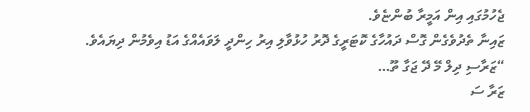ޖެހުމުގައި އިން އަމީރާ ބުންޏެވެ.
ޒައިނާ ތެދުވެގެން ގޮސް ދައުހާގެ ކޮޓަރީގެ ދޮރު ހުޅުވާލި އިރު ހިންދީ ލަވައެއްގެ އަޑު އިވެމުން ދިޔައެވެ.
“ޒަރާސި ދިލް މޭ ދޭ ޖަގާ ތޫ…
ޒަރާ ސަ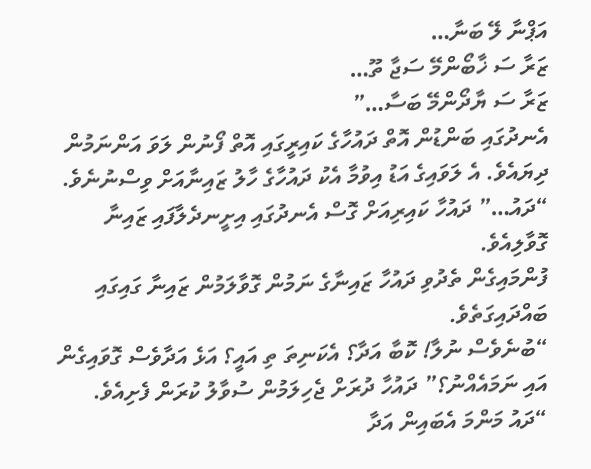އަޕްނާ ލޭ ބަނާ…
ޒަރާ ސަ ޚާބޯންމޭ ސަޖާ ތޫ…
ޒަރާ ސަ ޔާދޯންމޭ ބަސާ…”
އެނދުގައި ބަންޑުން އޮތް ދައުހާގެ ކައިރީގައި އޮތް ފޯނުން ލަވަ އަންނަމުން ދިޔައެވެ. އެ ލަވައިގެ އަޑު އިވުމާ އެކު ދައުހާގެ ހާލު ޒައިނާއަށް ވިސްނުނެވެ.
“ދައު…” ދައުހާ ކައިރިއަށް ގޮސް އެނދުގައި އިށީނދެލާފައި ޒައިނާ ގޮވާލިއެވެ.
ފުންމައިގެން ތެދުވި ދައުހާ ޒައިނާގެ ނަމުން ގޮވާލަމުން ޒައިނާ ގައިގައި ބައްދައިގަތެވެ.
“ބުނެވެސް ނުލާ! ކޮބާ އަދާ؟ އެކަނިތަ ތި އައީ؟ އަޅެ އަދާވެސް ގޮވައިގެން އައި ނަމައެއްނު؟” ދައުހާ ދުރަށް ޖެހިލަމުން ސުވާލު ކުރަން ފެށިއެވެ.
“ދައު މަންމަ އެބައިން އަދާ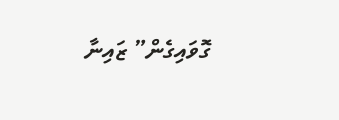ގޮވައިގެން” ޒައިނާ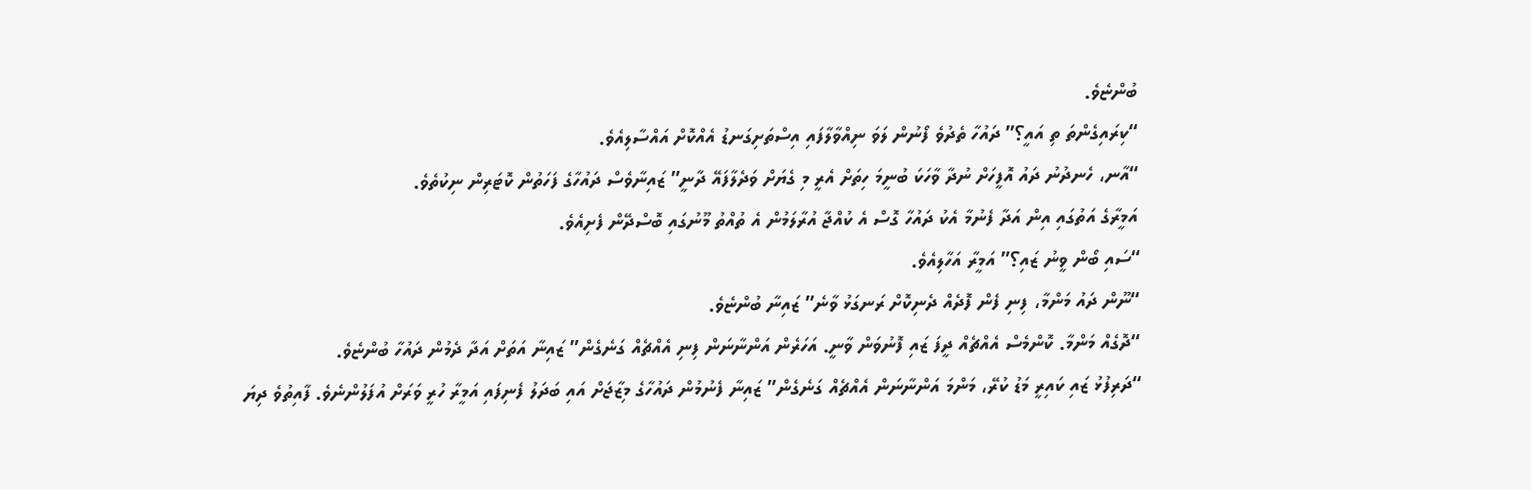ބުންޏެވެ.
“ކިރައިގެންތަ ތި އައީ؟” ދައުހާ ތެދުވެ ފޯނުން ލަވަ ނިއްވާލާފައި އިސްތަށިގަނޑު އެއްކޮށް އައްސާލިއެވެ.
“އާނ، ހެނދުނު ދައު އޮފީހަށް ނުދާ ވާހަކަ ބުނީމަ ހިތަށް އެރީ މި ގެޔަށް ވަދެލާފައޭ ދާނީ” ޒައިނާވެސް ދައުހާގެ ފަހަތުން ކޮޓަރިން ނިކުތެވެ.
އަމީރާގެ އަތުގައި އިން އަދާ ފެނުމާ އެކު ދައުހާ ގޮސް އެ ކުއްޖާ އުރާލަމުން އެ ތުއްތު މޫނުގައި ބޮސްދޭން ފެށިއެވެ.
“ސައި ބޯން ވީނު ޒައި؟” އަމީރާ އަހާލިއެވެ.
“ނޫން ދައު މަންމާ، ފިނި ފެން ފޮދެއް ދެނިކޮށް ރަނގަޅު ވާނެ” ޒައިނާ ބުންޏެވެ.
“ދޮގެއް މަންމާ. ކޮންމެސް އެއްޗެއް ދީފަ ޒައި ފޮނުވަން ވާނީ. އަހަރެން އަންނާނަން ފިނި އެއްޗެއް ގަނެގެން” ޒައިނާ އަތަށް އަދާ ދެމުން ދައުހާ ބުންޏެވެ.
“ދަރިފުޅު ޒައި ކައިރީ މަޑު ކުރޭ، މަންމަ އަންނާނަން އެއްޗެއް ގަނެގެން” ޒައިނާ ފެނުމުން ދައުހާގެ މިޒާޖަށް އައި ބަދަލު ފެނިފައި އަމީރާ ހުރީ ވަރަށް އުފަލުންނެވެ. ފާއިތުވެ ދިޔަ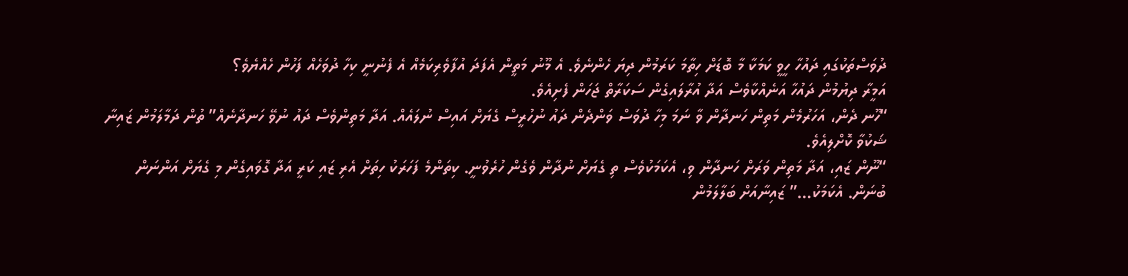ދުވަސްތަކުގައި ދައުހާ ހީވީ ކަމަކާ މާ ބޮޑަށް ހިތާމަ ކަރަމުން ދިޔަ ހެންނެވެ. އެ މޫނު މަތީން އެފަދަ އުފާވެރިކަމެއް އެ ފެނުނީ ކިހާ ދުވަހެއް ފަހުން ހެއްޔެވެ؟
އަމީރާ ދިޔުމުން ދައުހާ އަނެއްކާވެސް އަދާ އުރާލައިގެން ސަކަރާތް ޖަހަން ފެށިއެވެ.
“ހޫނ ދެން، އަހަރުމެން މަތިން ހަނދާން ވާ ނަމަ މިހާ ދުވަސް ވަންދެން ދައު ނުހުރީސް ގެޔަށް އައިސް ނުލައެއް. އަދާ މަތިންވެސް ދައު ނުވޭ ހަނދާނެއް” ތުން ދަމާލަމުން ޒައިނާ ޝަކުވާ ކޮށްލިއެވެ.
“ނޫން ޒައި، އަދާ މަތިން ވަރަށް ހަނދާން ވި، އެކަމަކުވެސް ތި ގެޔަށް ނުދާން ވެގެން ހުރެވުނީ. ކިތަންމެ ފަހަރަކު ހިތަށް އެރި ޒައި ކަރީ އަދާ ގޮވައިގެން މި ގެޔަށް އަންނަން ބުނަން. އެކަމަކު…” ޒައިނާއަށް ބަލާލަމުން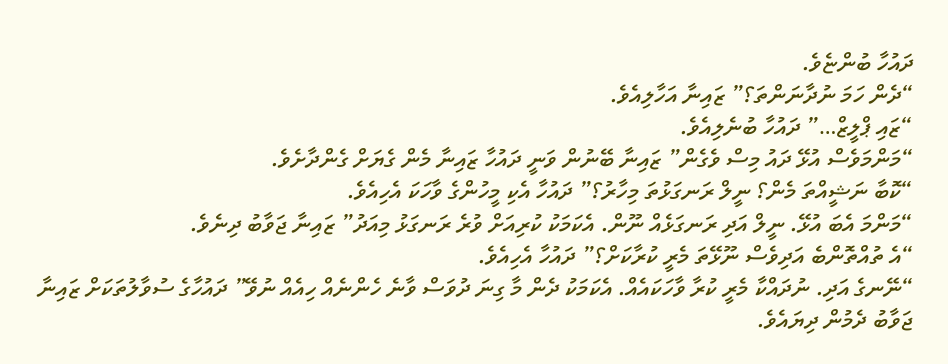ދައުހާ ބުންޏެވެ.
“ދެން ހަމަ ނުދާނަންތަ؟” ޒައިނާ އަހާލިއެވެ.
“ޒައި ޕްލީޒް…” ދައުހާ ބުނެލިއެވެ.
“މަންމަވެސް އުޅޭ ދައު މިސް ވެގެން” ޒައިނާ ބޭނުން ވަނީ ދައުހާ ޒައިނާ މެން ގެޔަށް ގެންދާށެވެ.
“ކޮބާ ނަޝީއްތަ މެން؟ ނީލް ރަނގަޅުތަ މިހާރު؟” ދައުހާ އެކި މީހުންގެ ވާހަކަ އެހިއެވެ.
“މަންމަ އެބަ އުޅޭ. ނީލް އަދި ރަނގަޅެއް ނޫން. އެކަމަކު ކުރިއަށް ވުރެ ރަނގަޅު މިއަދު” ޒައިނާ ޖަވާބު ދިނެވެ.
“އެ ތުއްތޮންބެ އަދިވެސް ނޫޅޭތަ މެރީ ކުރާކަށް؟” ދައުހާ އެހިއެވެ.
“ނޭނގެ އަދި. ނުދައްކާ މެރީ ކުރާ ވާހަކައެއް. އެކަމަކު ދެން މާ ގިނަ ދުވަސް ވާނެ ހެންނެއް ހިއެއް ނުވޭ” ދައުހާގެ ސުވާލުތަކަށް ޒައިނާ ޖަވާބު ދެމުން ދިޔައެވެ.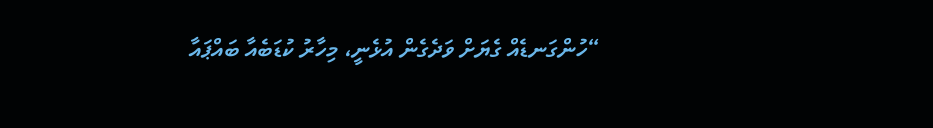“ހުންގަނޑެއް ގެޔަށް ވަދެގެން އުޅެނީ، މިހާރު ކުޑަބެއާ ބައްޕައާ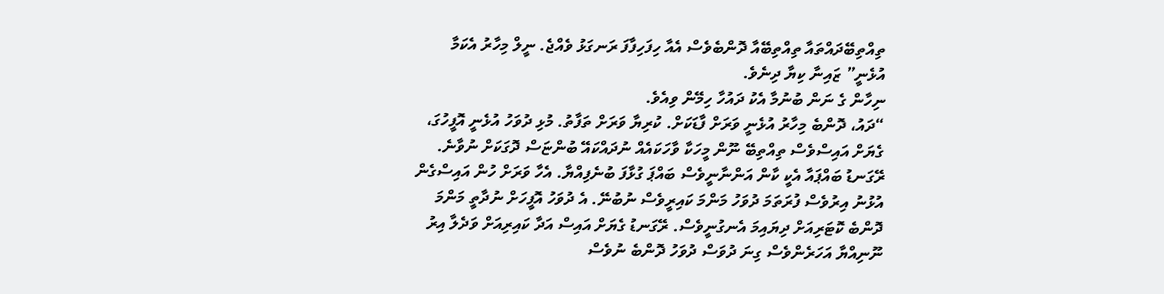ތިއްތިބޭދައްތައާ ތިއްތިބޭއާ ދޮންބެވެސް އެއާ ހިފަހިފާފަ ރަނގަޅު ވެއްޖެ. ނީލް މިހާރު އެކަމާ އުޅެނީ” ޒައިނާ ކިޔާ ދިނެވެ.
ނިހާން ގެ ނަން ބުނުމާ އެކު ދައުހާ ހިމޭން ވިއެވެ.
“ދައު، ދޮންބެ މިހާރު އުޅެނީ ވަރަށް ފާޑަކަށް. ކުރިޔާ ވަރަށް ތަފާތު. މުޅި ދުވަހު އުޅެނީ އޮފީހުގަ، ގެޔަށް އައިސްވެސް ތިއްތިބޭ ނޫން މީހަކާ ވާހަކައެއް ނުދައްކައޭ ބުންޏަސް ދޮގަކަށް ނުވާނެ. ރޭގަނޑު ބައްޕައާ އެކީ ކާން އަންނާނީވެސް ބައްޕަ ގުޅާފަ ބުނެފިއްޔާ. އެހާ ވަރަށް ހުން އައިސްގެން އުޅުނު އިރުވެސް ފުރަތަމަ ދުވަހު މަންމަ ކައިރީވެސް ނުބުނޭ. އެ ދުވަހު އޮފީހަށް ނުދާތީ މަންމަ ދޮންބެ ކޮޓަރިއަށް ދިޔައިމަ އެނގުނީވެސް. ރޭގަނޑު ގެޔަށް އައިސް އަދާ ކައިރިއަށް ވަދެލާ އިރު ނޫނިއްޔާ އަހަރެންވެސް ގިނަ ދުވަސް ދުވަހު ދޮންބެ ނުވެސް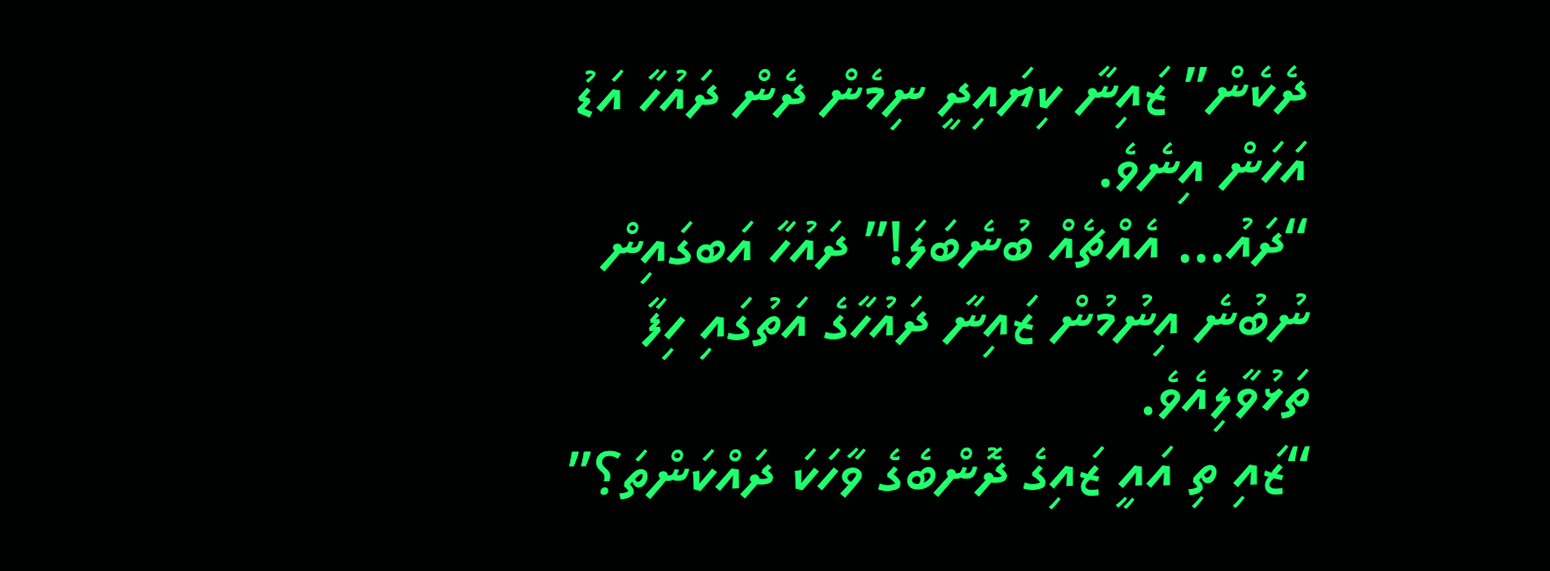ދެކެން” ޒައިނާ ކިޔައިދީ ނިމެން ދެން ދައުހާ އަޑު އަހަން އިނެވެ.
“ދައު… އެއްޗެއް ބުނެބަލަ!” ދައުހާ އަބގައިން ނުބުނެ އިނުމުން ޒައިނާ ދައުހާގެ އަތުގައި ހިފާ ތަޅުވާލިއެވެ.
“ޒައި ތި އައީ ޒައިގެ ދޮންބެގެ ވާހަކަ ދައްކަންތަ؟”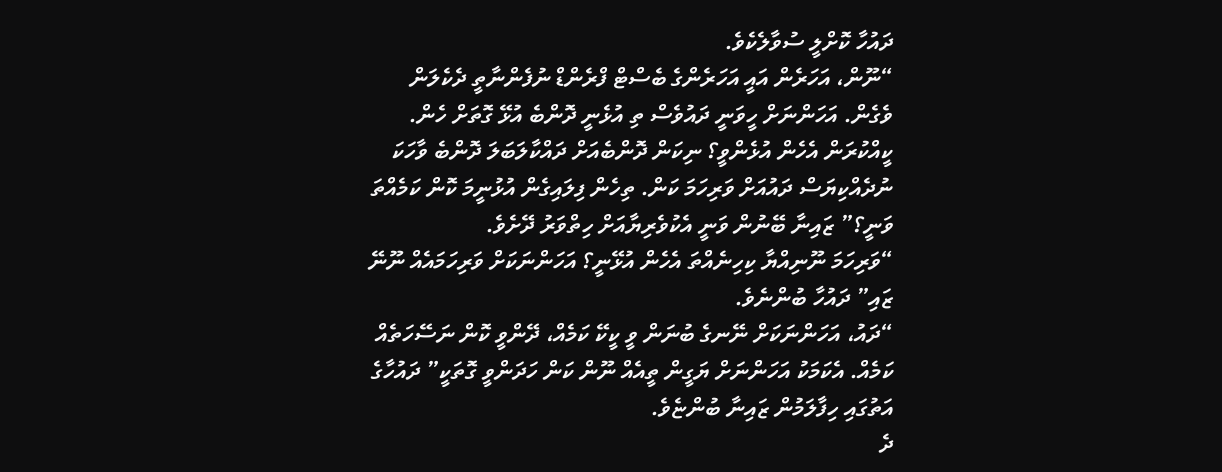ދައުހާ ކޮށްލީ ސުވާލެކެވެ.
“ނޫން، އަހަރެން އައީ އަހަރެންގެ ބެސްޓް ފްރެންޑް ނުފެންނާތީ ދެކެލަން ވެގެން. އަހަންނަށް ހީވަނީ ދައުވެސް ތި އުޅެނީ ދޮންބެ އުޅޭ ގޮތަށް ހެން. ކީއްކުރަން އެހެން އުޅެންވީ؟ ނިކަން ދޮންބެއަށް ދައްކާލަބަލަ ދޮންބެ ވާހަކަ ނުދެއްކިޔަސް ދައުއަށް ވަރިހަމަ ކަން. ތިހެން ފިލައިގެން އުޅުނީމަ ކޮން ކަމެއްތަ ވަނީ؟” ޒައިނާ ބޭނުން ވަނީ އެކުވެރިޔާއަށް ހިތްވަރު ދޭށެވެ.
“ވަރިހަމަ ނޫނިއްޔާ ކިހިނެއްތަ އެހެން އުޅޭނީ؟ އަހަންނަކަށް ވަރިހަމައެއް ނޫނޭ ޒައި” ދައުހާ ބުންނެވެ.
“ދައު، އަހަންނަކަށް ނޭނގެ ބުނަން ވީ ކީކޭ ކަމެއް، ދޭންވީ ކޮން ނަސޭހަތެއް ކަމެއް. އެކަމަކު އަހަންނަށް ޔަގީން ތީއެއް ނޫން ކަން ހަދަންވީ ގޮތަކީ” ދައުހާގެ އަތުގައި ހިފާލަމުން ޒައިނާ ބުންޏެވެ.
ދެ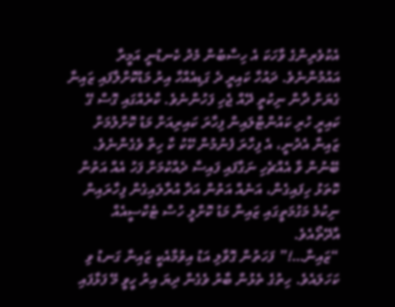އެކުވެރިންގެ ވާހަކަ އެ ހިސާބުން މެދު ކެނޑުނީ އަމީރާ އައުމުންނެވެ. ދައުހާ ކައިރީ ދެ ގަޑިއެއްހާ އިރު މަޑުކޮށްލާފައި ޒައިނާ ގެޔަށް ދާން ނިކުތީ ދޭއް ޖެހި ފަހުންނެވެ. ކާރެއްގައި ގޮސް ގޭ ކައިރީ ހުރި ކައުންޓްލައިން ފިހާރަ ކައިރިއަށް މަޑު ކޮށްލުމަށް ޒައިނާ އެދުނީ، އެ ފިހާރަ ފެނުމުން ކޭކު ކާ ހިތް ވެގެންނެވެ.
ބޭނުން ވާ އެއްޗެހި ނަގާފައި ފައިސާ ދެއްކުމަށް ފަހު އެއް އަތުން ކޮތަޅު ހިފައިގެން، އަނެއް އަތުން އަދާ އުރާލައިގެން ފިހާރައިން ނިކުމެ މަގުމަތީގައި ޒައިނާ މަޑު ކޮށްލީ ހުސް ޓެކްސީއެއް އާދޭތޯއެވެ.
“ޒައިނާ…!” ފަހަތުން ގޮވާލި އަޑު އިވުމާއެކީ ޒައިނާ ގަނޑު ވި ކަހަލައެވެ. ހިތުގެ ތެޅުން ބާރު ވެގެން ދިޔަ އިރު ހީވީ މޭ ފަޅާފައި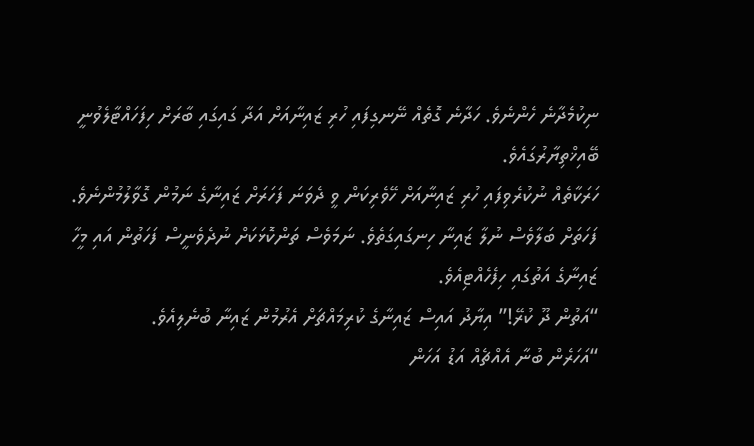ނިކުމެދާނެ ހެންނެވެ. ހަދާނެ ގޮތެއް ނޭނގިފައި ހުރި ޒައިނާއަށް އަދާ ގައިގައި ބާރަށް ހިފަހައްޓާލެވުނީ ބޭއިޚްތިޔާރުގައެވެ.
ހަރަކާތެއް ނުކުރެވިފައި ހުރި ޒައިނާއަށް ހޭވެރިކަން ވީ ދެވަނަ ފަހަރަށް ޒައިނާގެ ނަމުން ގޮވާލުމުންނެވެ.
ފަހަތަށް ބަލާވެސް ނުލާ ޒައިނާ ހިނގައިގަތެވެ. ނަމަވެސް ތަންކޮޅަކަށް ނުދެވެނީސް ފަހަތުން އައި މީހާ ޒައިނާގެ އަތުގައި ހިފެހެއްޓިއެވެ.
“އަތުން ދޫ ކުރޭ!” އިޔާދު އައިސް ޒައިނާގެ ކުރިމައްޗަށް އެރުމުން ޒައިނާ ބުނެލިއެވެ.
“އަހަރެން ބުނާ އެއްޗެއް އަޑު އަހަން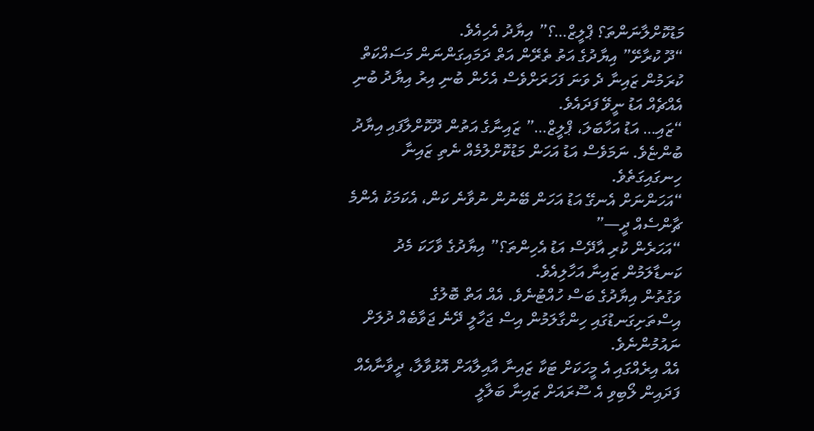މަޑުކޮށްލާނަންތަ؟ ޕްލީޒް…؟” އިޔާދު އެހިއެވެ.
“ދޫ ކުރާށޭ” އިޔާދުގެ އަތު ތެރޭން އަތް ދަމައިގަންނަން މަސައްކަތް ކުރަމުން ޒައިނާ ދެ ވަނަ ފަހަރަށްވެސް އެހެން ބުނި އިރު އިޔާދު ބުނި އެއްޗެއް އަޑު ނީވޭ ފަދައެވެ.
“ޒައި… އަޑު އަހާބަލަ، ޕްލީޒް…” ޒައިނާގެ އަތުން ދޫކޮށްލާފައި އިޔާދު ބުންޏެވެ. ނަމަވެސް އަޑު އަހަން މަޑުކޮށްލުމެއް ނެތި ޒައިނާ ހިނގައިގަތެވެ.
“އަހަންނަށް އެނގޭ އަޑު އަހަން ބޭނުން ނުވާނެ ކަން، އެކަމަކު އެންމެ ޗާންސެއް ދީ—”
“އަހަރެން ކުރި އާދޭސް އަޑު އެހިންތަ؟” އިޔާދުގެ ވާހަކަ މެދު ކަނޑާލަމުން ޒައިނާ އަހާލިއެވެ.
ވަގުތުން އިޔާދުގެ ބަސް ހުއްޓުނެވެ. އެއް އަތް ބޮލުގެ އިސްތަށިގަނޑުގައި ހިންގާލަމުން އިސް ޖަހާލީ ދޭނެ ޖަވާބެއް ދުލަށް ނައުމުންނެވެ.
އެއް އިރެއްގައި އެ މީހަކަށް ޓަކާ ޒައިނާ އާއިލާއަށް އޮޅުވާލާ، ދީވާނާއެއް ފަދައިން ލޯބިވި އެ ސޫރައަށް ޒައިނާ ބަލާލީ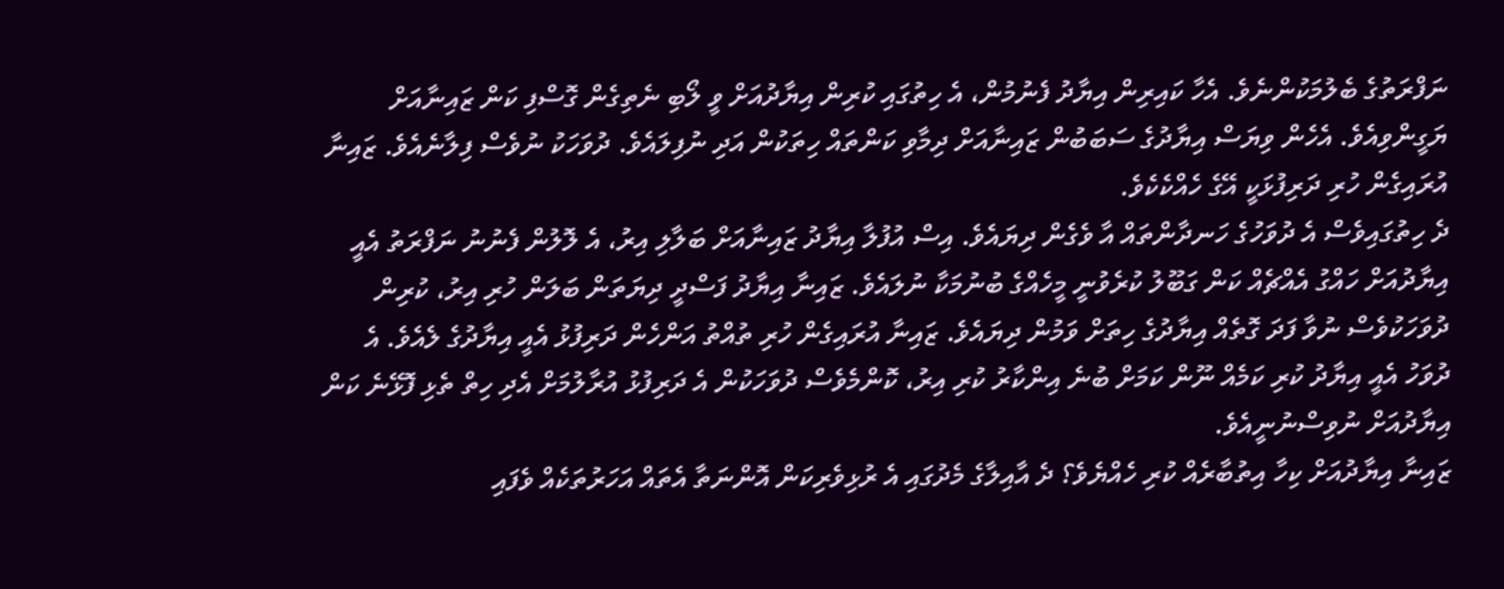ނަފްރަތުގެ ބެލުމަކުންނެވެ. އެހާ ކައިރިން އިޔާދު ފެނުމުން، އެ ހިތުގައި ކުރިން އިޔާދުއަށް ވީ ލޯބި ނެތިގެން ގޮސްފި ކަން ޒައިނާއަށް ޔަގީންވިއެވެ. އެހެން ވިޔަސް އިޔާދުގެ ސަބަބުން ޒައިނާއަށް ދިމާވި ކަންތައް ހިތަކުން އަދި ނުފިލައެވެ. ދުވަހަކު ނުވެސް ފިލާނެއެވެ. ޒައިނާ އުރައިގެން ހުރި ދަރިފުޅަކީ އޭގެ ހެއްކެކެވެ.
ދެ ހިތުގައިވެސް އެ ދުވަހުގެ ހަނދާންތައް އާ ވެގެން ދިޔައެވެ. އިސް އުފުލާ އިޔާދު ޒައިނާއަށް ބަލާލި އިރު، އެ ލޮލުން ފެނުނު ނަފްރަތު އެއީ އިޔާދުއަށް ހައްގު އެއްޗެއް ކަން ގަބޫލު ކުރެވުނީ މީހެއްގެ ބުނުމަކާ ނުލައެވެ. ޒައިނާ އިޔާދު ފަސްދީ ދިޔަތަން ބަލަން ހުރި އިރު، ކުރިން ދުވަހަކުވެސް ނުވާ ފަދަ ގޮތެއް އިޔާދުގެ ހިތަށް ވަމުން ދިޔައެވެ. ޒައިނާ އުރައިގެން ހުރި ތުއްތު އަންހެން ދަރިފުޅު އެއީ އިޔާދުގެ ލެއެވެ. އެ ދުވަހު އެއީ އިޔާދު ކުރި ކަމެއް ނޫން ކަމަށް ބުނެ އިންކާރު ކުރި އިރު، ކޮންމެވެސް ދުވަހަކުން އެ ދަރިފުޅު އުރާލުމަށް އެދި ހިތް ތެޅި ފޮޅޭނެ ކަން އިޔާދުއަށް ނުވިސްނުނީއެވެ.
ޒައިނާ އިޔާދުއަށް ކިހާ އިތުބާރެއް ކުރި ހެއްޔެވެ؟ ދެ އާއިލާގެ މެދުގައި އެ ރުޅިވެރިކަން އޮންނަތާ އެތައް އަހަރުތަކެއް ވެފައި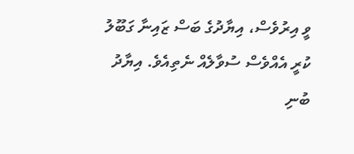ވީ އިރުވެސް، އިޔާދުގެ ބަސް ޒައިނާ ގަބޫލު ކުރީ އެއްވެސް ސުވާލެއް ނެތިއެވެ. އިޔާދު ބުނި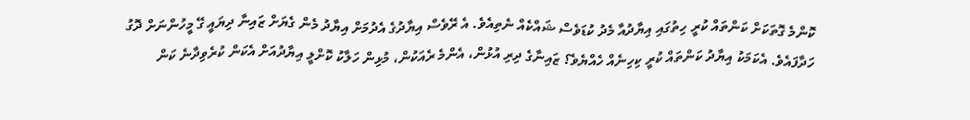ކޮންމެ ގޮތަކަށް ކަންތައް ކުރީ ހިތުގައި އިޔާދުއާ މެދު ކުޑަވެސް ޝައްކެއް ނެތިއެވެ. އެ ރޭވެސް އިޔާދުގެ އެދުމަށް އިޔާދު މެން ގެޔަށް ޒައިނާ ދިޔައީ ގޭ މީހުންނަށް ދޮގު ހަދާފައެވެ. އެކަމަކު އިޔާދު ކަންތައް ކުރީ ކިހިނެއް ހެއްޔެވެ؟ ޒައިނާގެ ދިރި އުޅުން، އެންމެ ރެއަކުން، މުޅިން ހަލާކު ކޮށްލީ އިޔާދުއަށް އެކަން ކުރެވިދާނެ ކަން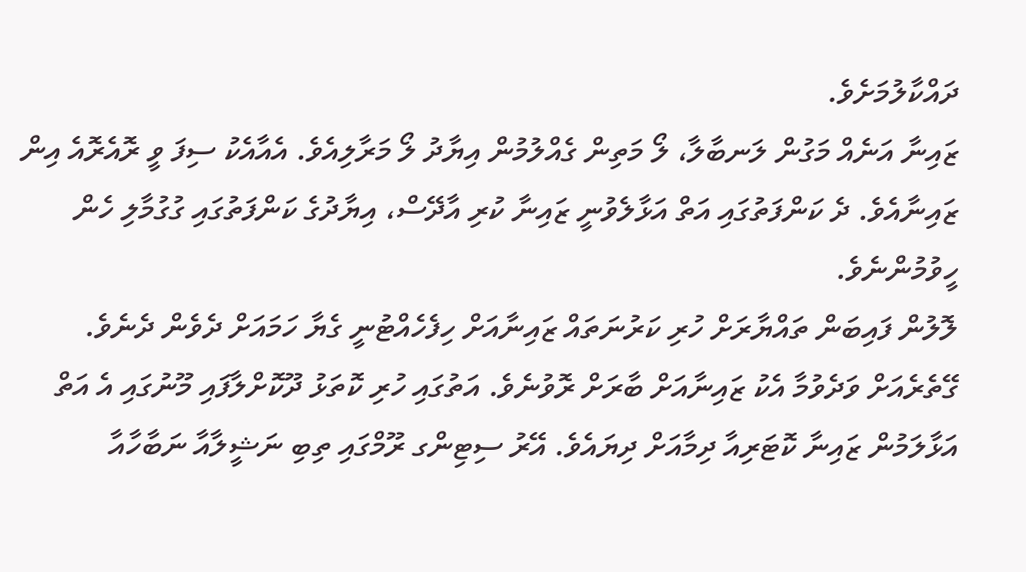ދައްކާލުމަށެވެ.
ޒައިނާ އަނެއް މަގުން ލަނބާލާ، ލޯ މަތިން ގެއްލުމުން އިޔާދު ލޯ މަރާލިއެވެ. އެއާއެކު ސިފަ ވީ ރޮއެރޮއެ އިން ޒައިނާއެވެ. ދެ ކަންފަތުގައި އަތް އަޅާލެވުނީ ޒައިނާ ކުރި އާދޭސް، އިޔާދުގެ ކަންފަތުގައި ގުގުމާލި ހެން ހީވުމުންނެވެ.
ލޮލުން ފައިބަން ތައްޔާރަށް ހުރި ކަރުނަތައް ޒައިނާއަށް ހިފެހެއްޓުނީ ގެޔާ ހަމައަށް ދެވެން ދެނެވެ. ގޭތެރެއަށް ވަދެވުމާ އެކު ޒައިނާއަށް ބާރަށް ރޮވުނެވެ. އަތުގައި ހުރި ކޮތަޅު ދޫކޮށްލާފައި މޫނުގައި އެ އަތް އަޅާލަމުން ޒައިނާ ކޮޓަރިއާ ދިމާއަށް ދިޔައެވެ. އޭރު ސިޓިންގ ރޫމްގައި ތިބި ނަޝީލާއާ ނަބާހާއާ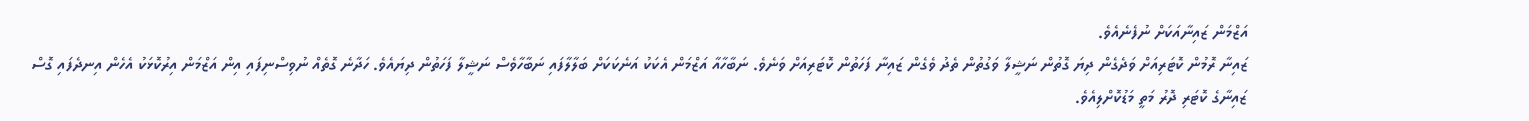އަޒްމަން ޒައިނާއަކަށް ނުފެނެއެވެ.
ޒައިނާ ރޮމުން ކޮޓަރިއަށް ވަދެގެން ދިޔަ ގޮތުން ނަޝީލާ ވަގުތުން ތެދު ވެގެން ޒައިނާ ފަހަތުން ކޮޓަރިއަށް ވަނެވެ. ނަބާހާއާ އަޒްމަން އެކަކު އަނެކަކަށް ބަލާލާފައި ނަބާހާވެސް ނަޝީލާ ފަހަތުން ދިޔައެވެ. ހަދާނެ ގޮތެއް ނުވިސްނިފައި އިން އަޒްމަން އިރުކޮޅަކު އެހެން އިނދެފައި ގޮސް ޒައިނާގެ ކޮޓަރި ދޮރު މަތީ މަޑުކޮށްލިއެވެ.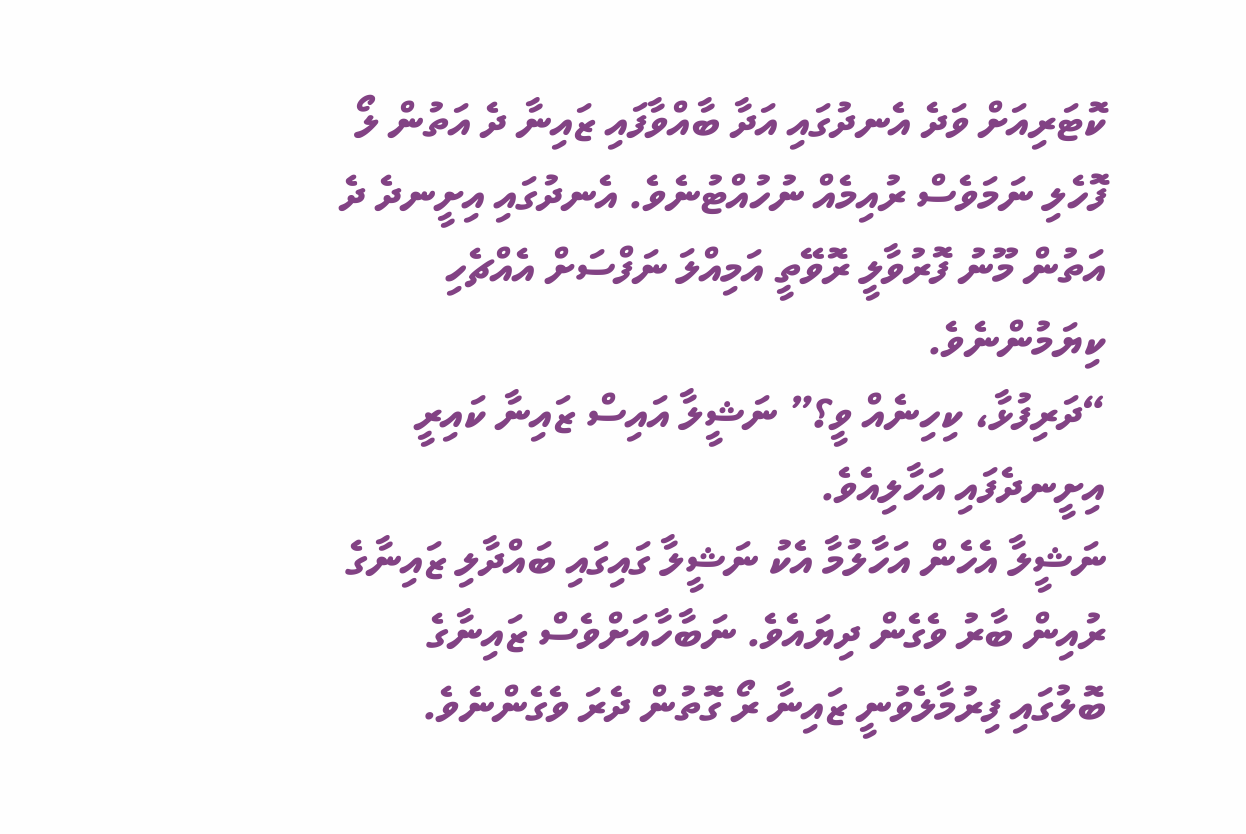ކޮޓަރިއަށް ވަދެ އެނދުގައި އަދާ ބާއްވާފައި ޒައިނާ ދެ އަތުން ލޯ ފޮހެލި ނަމަވެސް ރުއިމެއް ނުހުއްޓުނެވެ. އެނދުގައި އިށީނދެ ދެ އަތުން މޫނު ފޮރުވާލީ ރޮވޭތީ އަމިއްލަ ނަފްސަށް އެއްޗެހި ކިޔަމުންނެވެ.
“ދަރިފުޅާ، ކިހިނެއް ވީ؟” ނަޝީލާ އައިސް ޒައިނާ ކައިރީ އިށީނދެފައި އަހާލިއެވެ.
ނަޝީލާ އެހެން އަހާލުމާ އެކު ނަޝީލާ ގައިގައި ބައްދާލި ޒައިނާގެ ރުއިން ބާރު ވެގެން ދިޔައެވެ. ނަބާހާއަށްވެސް ޒައިނާގެ ބޮލުގައި ފިރުމާލެވުނީ ޒައިނާ ރޯ ގޮތުން ދެރަ ވެގެންނެވެ.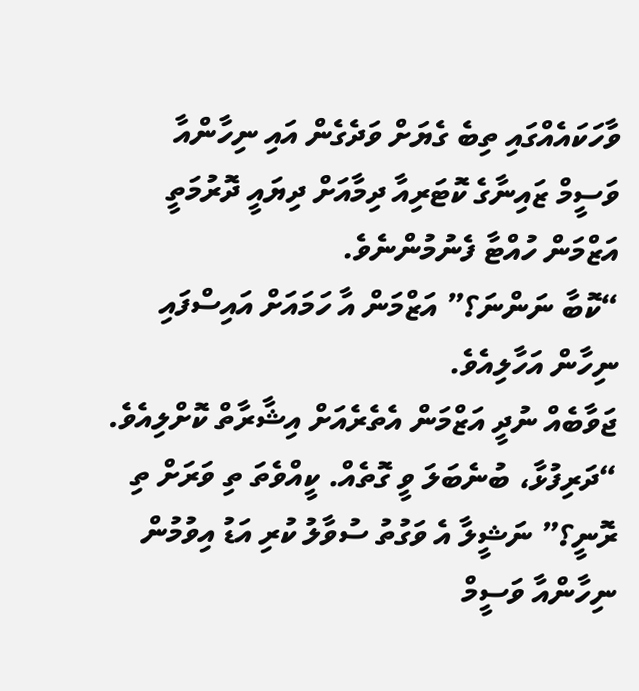ވާހަކައެއްގައި ތިބެ ގެޔަށް ވަދެގެން އައި ނިހާންއާ ވަސީމް ޒައިނާގެ ކޮޓަރިއާ ދިމާއަށް ދިޔައީ ދޮރުމަތީ އަޒްމަން ހުއްޓާ ފެނުމުންނެވެ.
“ކޮބާ ނަންނަ؟” އަޒްމަން އާ ހަމައަށް އައިސްފައި ނިހާން އަހާލިއެވެ.
ޖަވާބެއް ނުދީ އަޒްމަން އެތެރެއަށް އިޝާރާތް ކޮށްލިއެވެ.
“ދަރިފުޅާ، ބުނެބަލަ ވީ ގޮތެއް. ކީއްވެތަ ތި ވަރަށް ތި ރޮނީ؟” ނަޝީލާ އެ ވަގުތު ސުވާލު ކުރި އަޑު އިވުމުން ނިހާންއާ ވަސީމް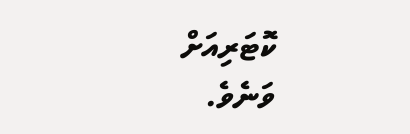ކޮޓަރިއަށް ވަނެވެ.